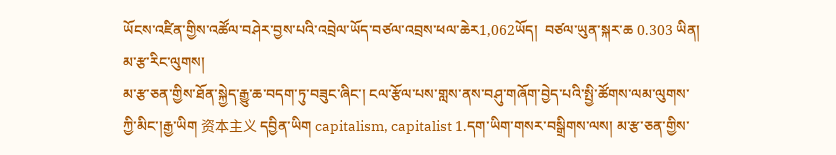ཡོངས་འཛིན་གྱིས་འཚོལ་བཤེར་བྱས་པའི་འབྲེལ་ཡོད་བཙལ་འབྲས་ཕལ་ཆེར1,062ཡོད།  བཙལ་ཡུན་སྐར་ཆ 0.303 ཡིན།
མ་རྩ་རིང་ལུགས།
མ་རྩ་ཅན་གྱིས་ཐོན་སྐྱེད་རྒྱུ་ཆ་བདག་ཏུ་བཟུང་ཞིང་། ངལ་རྩོལ་པས་གླས་ནས་བཤུ་གཞོག་བྱེད་པའི་སྤྱི་ཚོགས་ལམ་ལུགས་ཀྱི་མིང་།རྒྱ་ཡིག 资本主义 དབྱིན་ཡིག capitalism, capitalist 1.དག་ཡིག་གསར་བསྒྲིགས་ལས། མ་རྩ་ཅན་གྱིས་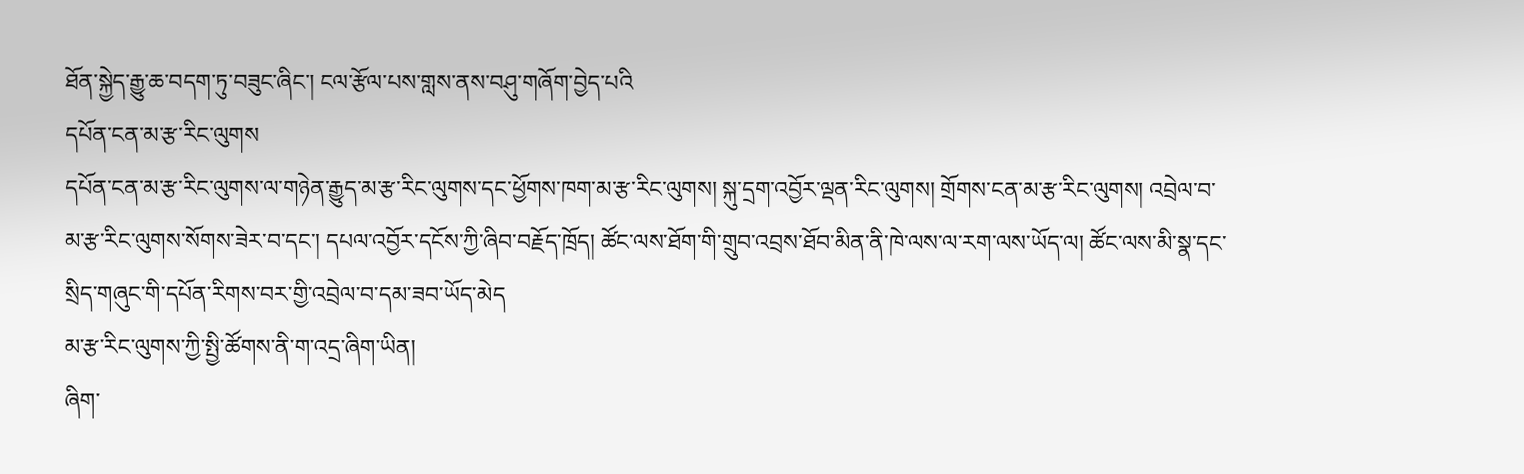ཐོན་སྐྱེད་རྒྱུ་ཆ་བདག་ཏུ་བཟུང་ཞིང་། ངལ་རྩོལ་པས་གླས་ནས་བཤུ་གཞོག་བྱེད་པའི
དཔོན་ངན་མ་རྩ་རིང་ལུགས
དཔོན་ངན་མ་རྩ་རིང་ལུགས་ལ་གཉེན་རྒྱུད་མ་རྩ་རིང་ལུགས་དང་ཕྱོགས་ཁག་མ་རྩ་རིང་ལུགས། སྐུ་དྲག་འབྱོར་ལྡན་རིང་ལུགས། གྲོགས་ངན་མ་རྩ་རིང་ལུགས། འབྲེལ་བ་མ་རྩ་རིང་ལུགས་སོགས་ཟེར་བ་དང་། དཔལ་འབྱོར་དངོས་ཀྱི་ཞིབ་བརྗོད་ཁྲོད། ཚོང་ལས་ཐོག་གི་གྲུབ་འབྲས་ཐོབ་མིན་ནི་ཁེ་ལས་ལ་རག་ལས་ཡོད་ལ། ཚོང་ལས་མི་སྣ་དང་སྲིད་གཞུང་གི་དཔོན་རིགས་བར་གྱི་འབྲེལ་བ་དམ་ཟབ་ཡོད་མེད
མ་རྩ་རིང་ལུགས་ཀྱི་སྤྱི་ཚོགས་ནི་ག་འདྲ་ཞིག་ཡིན།
ཞིག་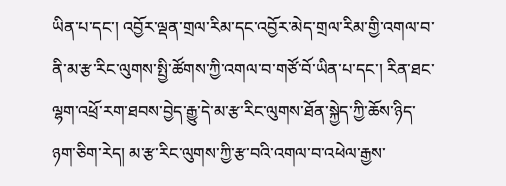ཡིན་པ་དང་། འབྱོར་ལྡན་གྲལ་རིམ་དང་འབྱོར་མེད་གྲལ་རིམ་གྱི་འགལ་བ་ནི་མ་རྩ་རིང་ལུགས་སྤྱི་ཚོགས་ཀྱི་འགལ་བ་གཙོ་བོ་ཡིན་པ་དང་། རིན་ཐང་ལྷག་འཕྲོ་རག་ཐབས་བྱེད་རྒྱུ་དེ་མ་རྩ་རིང་ལུགས་ཐོན་སྐྱེད་ཀྱི་ཆོས་ཉིད་ཉག་ཅིག་རེད། མ་རྩ་རིང་ལུགས་ཀྱི་རྩ་བའི་འགལ་བ་འཕེལ་རྒྱས་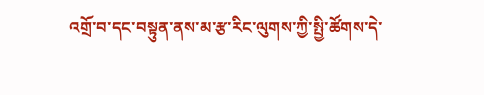འགྲོ་བ་དང་བསྟུན་ནས་མ་རྩ་རིང་ལུགས་ཀྱི་སྤྱི་ཚོགས་དེ་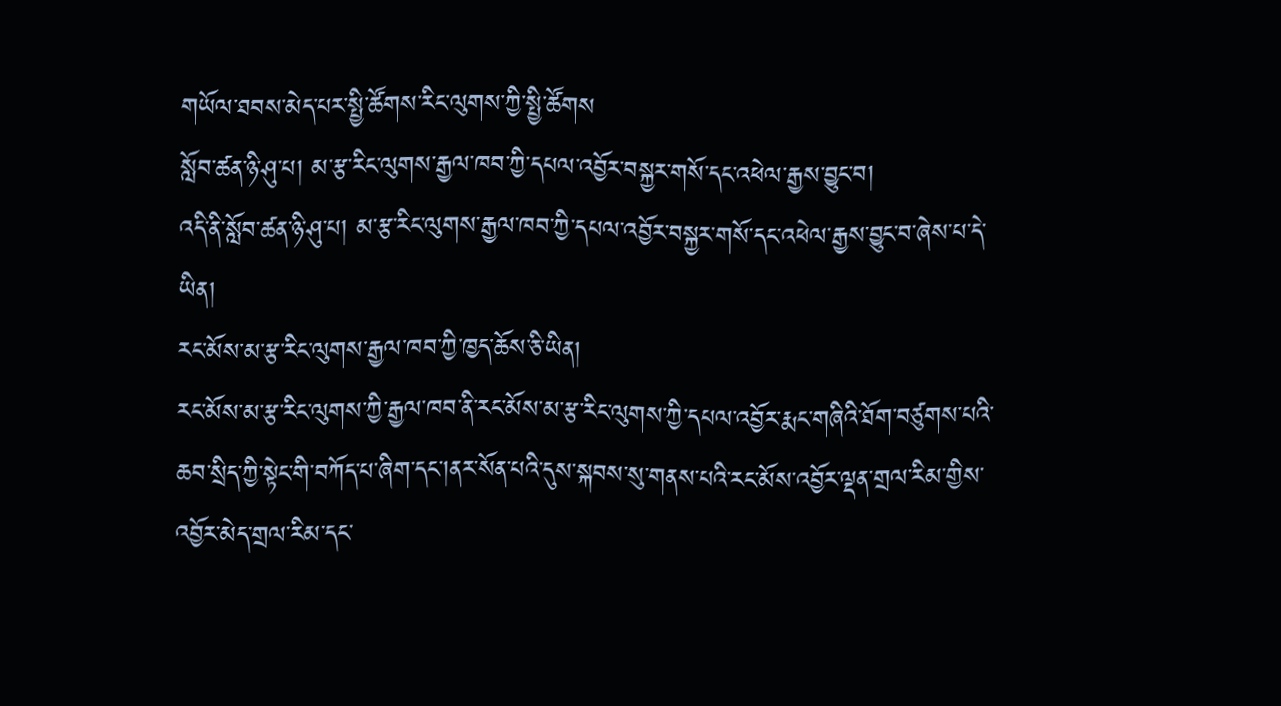གཡོལ་ཐབས་མེད་པར་སྤྱི་ཚོགས་རིང་ལུགས་ཀྱི་སྤྱི་ཚོགས
སློབ་ཚན་ཉི་ཤུ་པ། མ་རྩ་རིང་ལུགས་རྒྱལ་ཁབ་ཀྱི་དཔལ་འབྱོར་བསྐྱར་གསོ་དང་འཕེལ་རྒྱས་བྱུང་བ།
འདི་ནི་སློབ་ཚན་ཉི་ཤུ་པ། མ་རྩ་རིང་ལུགས་རྒྱལ་ཁབ་ཀྱི་དཔལ་འབྱོར་བསྐྱར་གསོ་དང་འཕེལ་རྒྱས་བྱུང་བ་ཞེས་པ་དེ་ཡིན།
རང་མོས་མ་རྩ་རིང་ལུགས་རྒྱལ་ཁབ་ཀྱི་ཁྱད་ཆོས་ཅི་ཡིན།
རང་མོས་མ་རྩ་རིང་ལུགས་ཀྱི་རྒྱལ་ཁབ་ནི་རང་མོས་མ་རྩ་རིང་ལུགས་ཀྱི་དཔལ་འབྱོར་རྨང་གཞིའི་ཐོག་བཙུགས་པའི་ཆབ་སྲིད་ཀྱི་སྟེང་གི་བཀོད་པ་ཞིག་དང་།ནར་སོན་པའི་དུས་སྐབས་སུ་གནས་པའི་རང་མོས་འབྱོར་ལྡན་གྲལ་རིམ་གྱིས་འབྱོར་མེད་གྲལ་རིམ་དང་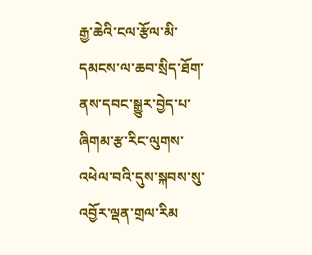རྒྱ་ཆེའི་ངལ་རྩོལ་མི་དམངས་ལ་ཆབ་སྲིད་ཐོག་ནས་དབང་སྒྱུར་བྱེད་པ་ཞིགམ་རྩ་རིང་ལུགས་འཕེལ་བའི་དུས་སྐབས་སུ་འབྱོར་ལྡན་གྲལ་རིམ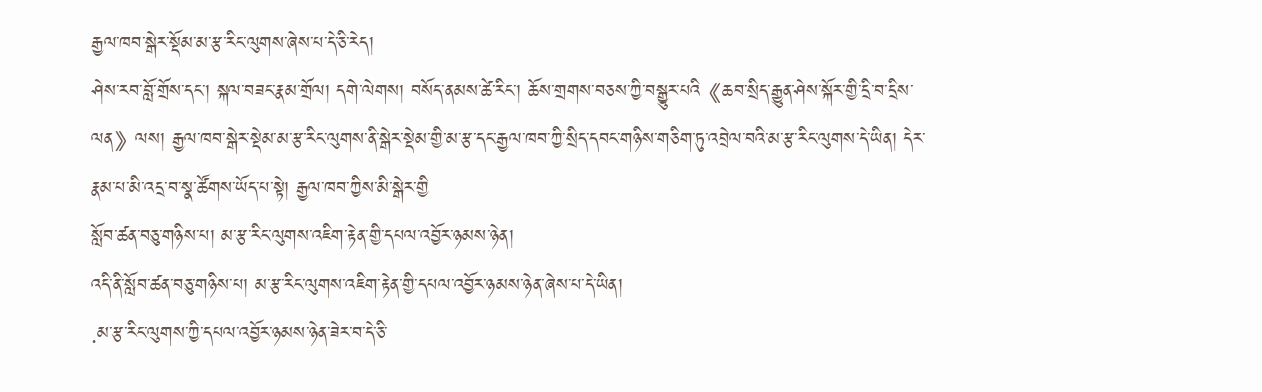རྒྱལ་ཁབ་སྒེར་སྡོམ་མ་རྩ་རིང་ལུགས་ཞེས་པ་དེ་ཅི་རེད།
ཤེས་རབ་བློ་གྲོས་དང་། སྐལ་བཟང་རྣམ་གྲོལ། དགེ་ལེགས། བསོད་ནམས་ཚེ་རིང་། ཆོས་གྲགས་བཅས་ཀྱི་བསྒྱུར་པའི《ཆབ་སྲིད་རྒྱུན་ཤེས་སྐོར་གྱི་དྲི་བ་དྲིས་ལན》ལས། རྒྱལ་ཁབ་སྒེར་སྡེམ་མ་རྩ་རིང་ལུགས་ནི་སྒེར་སྡེམ་གྱི་མ་རྩ་དང་རྒྱལ་ཁབ་ཀྱི་སྲིད་དབང་གཉིས་གཅིག་ཏུ་འབྲེལ་བའི་མ་རྩ་རིང་ལུགས་དེ་ཡིན། དེར་རྣམ་པ་མི་འདྲ་བ་སྣ་ཚོགས་ཡོད་པ་སྟེ། རྒྱལ་ཁབ་ཀྱིས་མི་སྒེར་གྱི
སློབ་ཚན་བཅུ་གཉིས་པ། མ་རྩ་རིང་ལུགས་འཇིག་རྟེན་གྱི་དཔལ་འབྱོར་ཉམས་ཉེན།
འདི་ནི་སློབ་ཚན་བཅུ་གཉིས་པ། མ་རྩ་རིང་ལུགས་འཇིག་རྟེན་གྱི་དཔལ་འབྱོར་ཉམས་ཉེན་ཞེས་པ་དེ་ཡིན།
.མ་རྩ་རིང་ལུགས་ཀྱི་དཔལ་འབྱོར་ཉམས་ཉེན་ཟེར་བ་དེ་ཅི་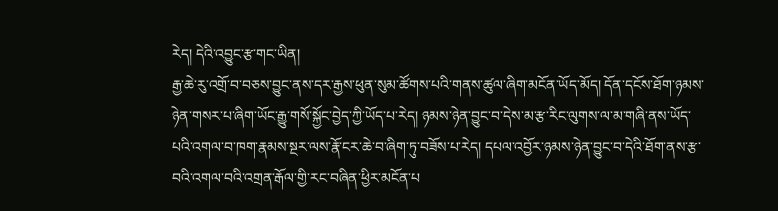རེད། དེའི་འབྱུང་རྩ་གང་ཡིན།
རྒྱ་ཆེ་རུ་འགྲོ་བ་བཅས་བྱུང་ནས་དར་རྒྱས་ཕུན་སུམ་ཚོགས་པའི་གནས་ཚུལ་ཞིག་མངོན་ཡོད་མོད། དོན་དངོས་ཐོག་ཉམས་ཉེན་གསར་པ་ཞིག་ཡོང་རྒྱུ་གསོ་སྐྱོང་བྱེད་ཀྱི་ཡོད་པ་རེད། ཉམས་ཉེན་བྱུང་བ་དེས་མ་རྩ་རིང་ལུགས་ལ་མ་གཞི་ནས་ཡོད་པའི་འགལ་བ་ཁག་རྣམས་སྔར་ལས་རྣོ་ངར་ཆེ་བ་ཞིག་ཏུ་བཟོས་པ་རེད། དཔལ་འབྱོར་ཉམས་ཉེན་བྱུང་བ་དེའི་ཐོག་ནས་རྩ་བའི་འགལ་བའི་འགྲན་རྒོལ་གྱི་རང་བཞིན་ཕྱིར་མངོན་པ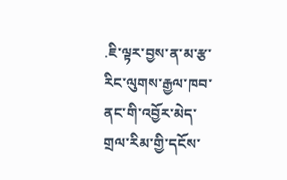.ཇི་ལྟར་བྱས་ན་མ་རྩ་རིང་ལུགས་རྒྱལ་ཁབ་ནང་གི་འབྱོར་མེད་གྲལ་རིམ་གྱི་དངོས་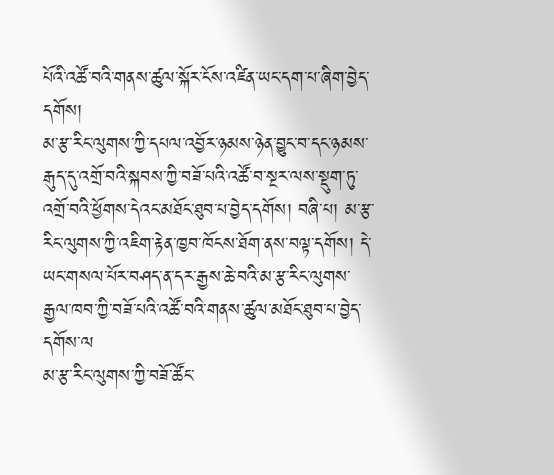པོའི་འཚོ་བའི་གནས་ཚུལ་སྐོར་ངོས་འཛིན་ཡང་དག་པ་ཞིག་བྱེད་དགོས།
མ་རྩ་རིང་ལུགས་ཀྱི་དཔལ་འབྱོར་ཉམས་ཉེན་བྱུང་བ་དང་ཉམས་རྒུད་དུ་འགྲོ་བའི་སྐབས་ཀྱི་བཟོ་པའི་འཚོ་བ་སྔར་ལས་སྡུག་ཏུ་འགྲོ་བའི་ཕྱོགས་དེའང་མཐོང་ཐུབ་པ་བྱེད་དགོས། བཞི་པ། མ་རྩ་རིང་ལུགས་ཀྱི་འཇིག་རྟེན་ཁྱབ་ཁོངས་ཐོག་ནས་བལྟ་དགོས། དེ་ཡང་གསལ་པོར་བཤད་ན་དར་རྒྱས་ཆེ་བའི་མ་རྩ་རིང་ལུགས་རྒྱལ་ཁབ་ཀྱི་བཟོ་པའི་འཚོ་བའི་གནས་ཚུལ་མཐོང་ཐུབ་པ་བྱེད་དགོས་ལ
མ་རྩ་རིང་ལུགས་ཀྱི་བཟོ་ཚོང་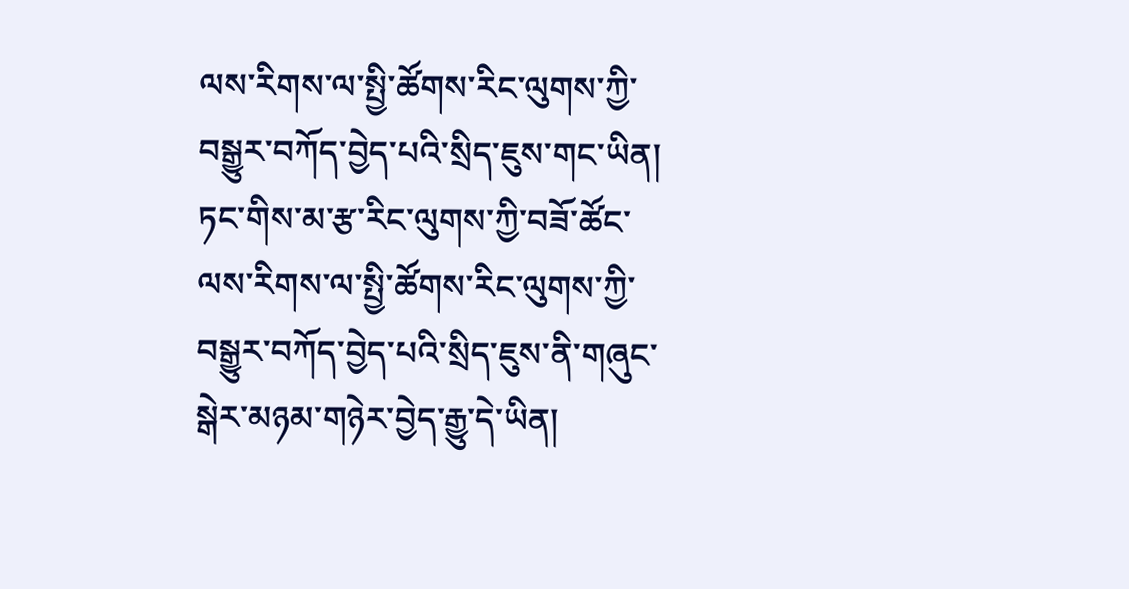ལས་རིགས་ལ་སྤྱི་ཚོགས་རིང་ལུགས་ཀྱི་བསྒྱུར་བཀོད་བྱེད་པའི་སྲིད་ཇུས་གང་ཡིན།
ཏང་གིས་མ་རྩ་རིང་ལུགས་ཀྱི་བཟོ་ཚོང་ལས་རིགས་ལ་སྤྱི་ཚོགས་རིང་ལུགས་ཀྱི་བསྒྱུར་བཀོད་བྱེད་པའི་སྲིད་ཇུས་ནི་གཞུང་སྒེར་མཉམ་གཉེར་བྱེད་རྒྱུ་དེ་ཡིན།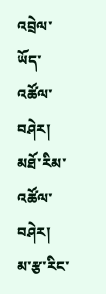འབྲེལ་ཡོད་འཚོལ་བཤེར།
མཐོ་རིམ་འཚོལ་བཤེར།
མ་རྩ་རིང་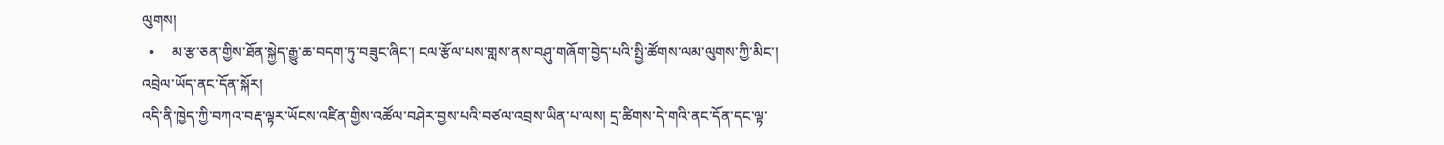ལུགས།
  •     མ་རྩ་ཅན་གྱིས་ཐོན་སྐྱེད་རྒྱུ་ཆ་བདག་ཏུ་བཟུང་ཞིང་། ངལ་རྩོལ་པས་གླས་ནས་བཤུ་གཞོག་བྱེད་པའི་སྤྱི་ཚོགས་ལམ་ལུགས་ཀྱི་མིང་།
འབྲེལ་ཡོད་ནང་དོན་སྐོར།
འདི་ནི་ཁྱེད་ཀྱི་བཀའ་བརྡ་ལྟར་ཡོངས་འཛིན་གྱིས་འཚོལ་བཤེར་བྱས་པའི་བཙལ་འབྲས་ཡིན་པ་ལས། དྲ་ཚིགས་དེ་གའི་ནང་དོན་དང་ལྟ་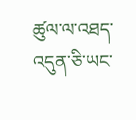ཚུལ་ལ་འཐད་འདུན་ཅི་ཡང་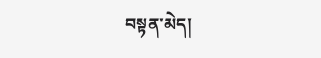བསྟན་མེད།